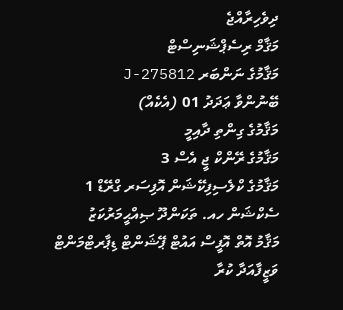ދިވެހިރާއްޖެ
މަޤާމް ރިސެޕްޝަނިސްޓް
މަޤާމުގެ ނަންބަރ J-275812
ބޭނުންވާ ޢަދަދު 01 (އެކެއް)
މަޤާމުގެ ގިންތި ދާއިމީ
މަޤާމުގެ ރޭންކް ޖީ އެސް 3
މަޤާމުގެ ކްލެސިފިކޭޝަން އޮފިސަރ ގްރޭޑް 1
ސެކްޝަން ހއ. ތަކަންދޫ ޞިއްޙީމަރުކަޒު
މަޤާމު އޮތް އޮފީސް އައުޓް ޕޭޝަންޓް ޑިޕާރޓްމަންޓް
ވަޒީފާއަދާ ކުރާ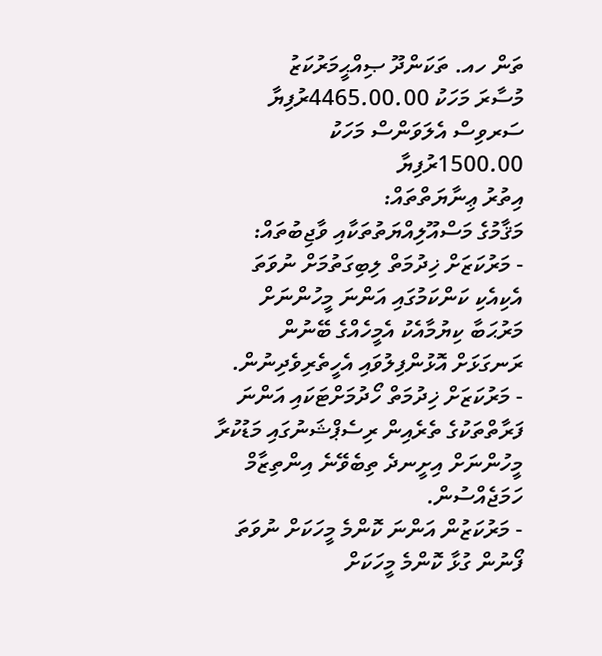ތަން ހއ. ތަކަންދޫ ޞިއްޙީމަރުކަޒު
މުސާރަ މަހަކު 4465.00.00ރުފިޔާ
ސަރވިސް އެލަވަންސް މަހަކު 1500.00ރުފިޔާ
އިތުރު ޢިނާޔަތްތައް:
މަޤާމުގެ މަސްއޫލިއްޔަތުތަކާއި ވާޖިބުތައް:
- މަރުކަޒަށް ޚިދުމަތް ލިބިގަތުމަށް ނުވަތަ އެކިއެކި ކަންކަމުގައި އަންނަ މީހުންނަށް މަރުޙަބާ ކިޔުމާއެކު އެމީހެއްގެ ބޭނުން ރަނގަޅަށް އޮޅުންފިލުވައި އެހީތެރިވެދިނުން.
- މަރުކަޒަށް ޚިދުމަތް ހޯދުމަށްޓަކައި އަންނަ ފަރާތްތަކުގެ ތެރެއިން ރިސެޕްޝަނުގައި މަޑުކުރާ މީހުންނަށް އިށީނދެ ތިބެވޭނެ އިންތިޒާމް ހަމަޖެއްސުން.
- މަރުކަޒުން އަންނަ ކޮންމެ މީހަކަށް ނުވަތަ ފޯނުން ގުޅާ ކޮންމެ މީހަކަށް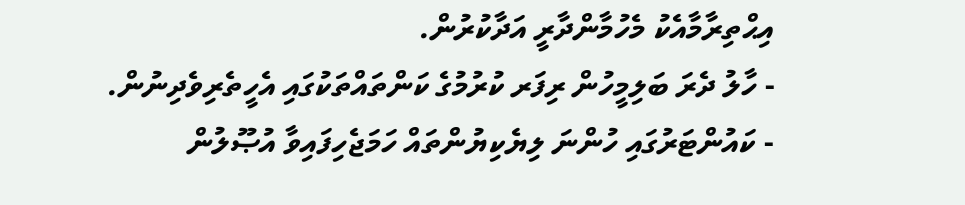އިޙްތިރާމާއެކު މެހުމާންދާރީ އަދާކުރުން.
- ހާލު ދެރަ ބަލިމީހުން ރިފަރ ކުރުމުގެ ކަންތައްތަކުގައި އެހީތެރިވެދިނުން.
- ކައުންޓަރުގައި ހުންނަ ލިޔެކިޔުންތައް ހަމަޖެހިފައިވާ އުޞޫލުން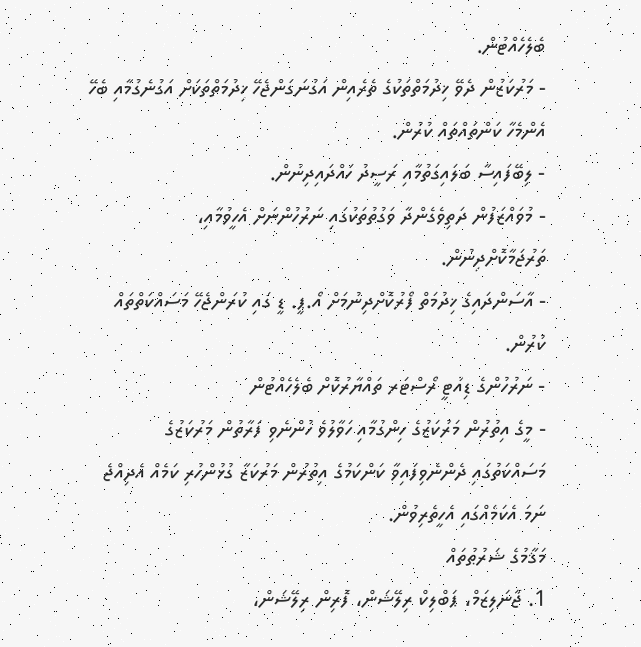ބެލެހެއްޓުން.
- މަރުކަޒުން ދެވޭ ޚިދުމަތްތަކުގެ ތެރެއިން އަގުނަގަންޖެހޭ ޚިދުމަތްތަކަށް އަގުނެގުމާއި ބެހޭ އެންމެހާ ކަންތައްތައް ކުރުން.
- ލިބޭފައިސާ ބަލައިގަތުމާއި ރަސީދު ހައްދައިދިނުން.
- މުވައްޒަފުން ދަތިވެގެންދާ ވަގުތުތަކުގައި ނަރުހުންނަށް އެހީވުމާއި، ތަރުޖަމާކޮށްދިނުން.
- އާސަންދައިގެ ޚިދުމަތް ފޯރުކޮށްދިނުމަށް އޯ.ޕީ. ޑީ ގައި ކުރަންޖެހޭ މަސައްކަތްތައް ކުރުން.
- ނަރުހުންގެ ޑިއުޓީ ރޯސްޓަރ ތައްޔާރުކޮށް ބެލެހެއްޓުން
- މީގެ އިތުރުން މަރުކަޒުގެ ހިންގުމާއި ހަވާލުވެ ހުންނެވި ފަރާތުން މަރުކަޒުގެ މަސައްކަތުގައި ދެންނެވިފައިވާ ކަންކަމުގެ އިތުރުން މަރުކަޒާ ގުޅުންހުރި ކަމެއް އެދިއްޖެ ނަމަ އެކަމެއްގައި އެހީތެރިވުން.
މަޤާމުގެ ޝަރުޠުތައް
1. ޖާނަލިޒަމް، ޕަބްލިކް ރިލޭޝަން، ފޮރިން ރިލޭޝަން،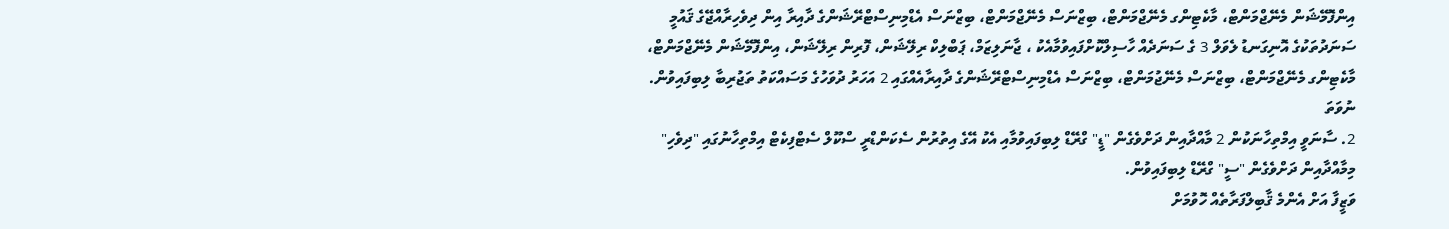އިންފޮމޭޝަން މެނޭޖްމަންޓް، މާކެޓިންގ މެނޭޖްމަންޓް، ބިޒްނަސް މެނޭޖްމަންޓް، ބިޒްނަސް އެޑްމިނިސްޓްރޭޝަންގެ ދާއިރާ އިން ދިވެހިރާއްޖޭގެ ޤައުމީ ސަނަދުތަކުގެ އޮނިގަނޑު ލެވަލް 3 ގެ ސަނަދެއް ހާސިލްކޮށްފައިވުމާއެކު ، ޖާނަލިޒަމް، ޕަބްލިކް ރިލޭޝަން، ފޮރިން ރިލޭޝަން، އިންފޮމޭޝަން މެނޭޖްމަންޓް، މާކެޓިންގ މެނޭޖްމަންޓް، ބިޒްނަސް މެނޭޖުމަންޓް، ބިޒްނަސް އެޑްމިނިސްޓްރޭޝަންގެ ދާއިރާއެއްގައި 2 އަހަރު ދުވަހުގެ މަސައްކަތު ތަޖުރިބާ ލިބިފައިވުން.
ނުވަތަ
2. ސާނަވީ އިމްތިހާނަކުން 2 މާއްދާއިން ދަށްވެގެން "ޑީ" ގްރޭޑް ލިބިފައިވުމާއި އެކު އޭގެ އިތުރުން ސެކަންޑްރީ ސްކޫލް ސެޓްފިކެޓް އިމްތިހާނުގައި "ދިވެހި" މިމާއްދާއިން ދަށްވެގެން "ސީ" ގްރޭޑް ލިބިފައިވުން.
ވަޒީފާ އަށް އެންމެ ޤާބިލްފަރާތެއް ހޮވުމަށް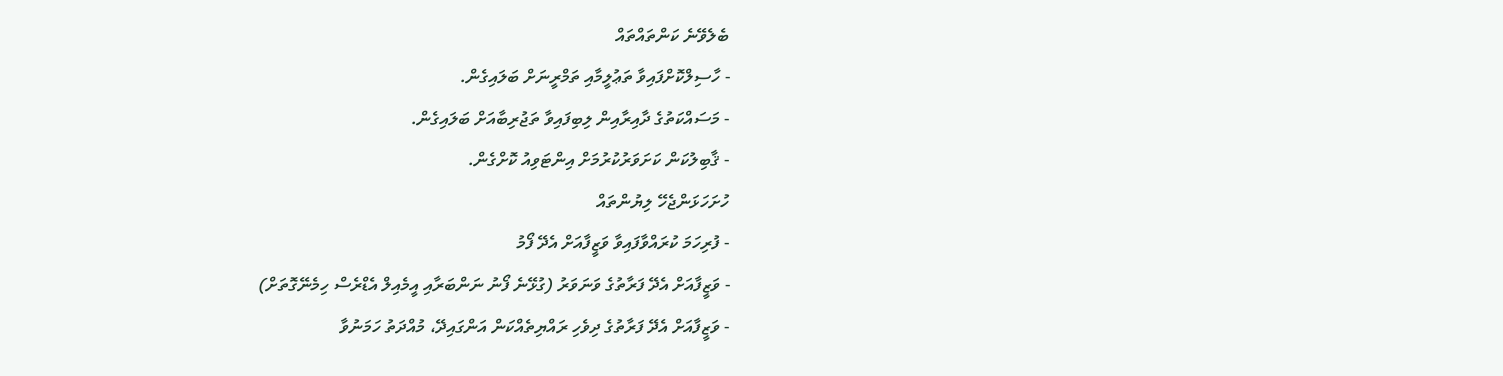ބެލެވޭނެ ކަންތައްތައް
- ހާސިލްކޮށްފައިވާ ތަޢުލީމާއި ތަމްރީނަށް ބަލައިގެން.
- މަސައްކަތުގެ ދާއިރާއިން ލިބިފައިވާ ތަޖުރިބާއަށް ބަލައިގެން.
- ޤާބިލުކަން ކަށަވަރުކުރުމަށް އިންޓަވިއު ކޮށްގެން.
ހުށަހަޅަންޖެހޭ ލިޔުންތައް
- ފުރިހަމަ ކުރައްވާފައިވާ ވަޒީފާއަށް އެދޭ ފޯމު
- ވަޒީފާއަށް އެދޭ ފަރާތުގެ ވަނަވަރު (ގުޅޭނެ ފޯނު ނަންބަރާއި އީމެއިލް އެޑްރެސް ހިމެނޭގޮތަށް)
- ވަޒީފާއަށް އެދޭ ފަރާތުގެ ދިވެހި ރައްޔިތެއްކަން އަންގައިދޭ، މުއްދަތު ހަމަނުވާ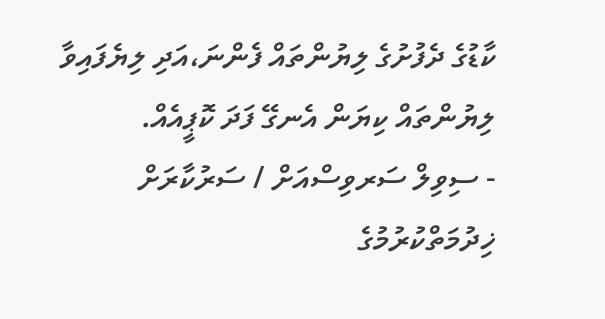ކާޑުގެ ދެފުށުގެ ލިޔުންތައް ފެންނަ،އަދި ލިޔެފައިވާ ލިޔުންތައް ކިޔަން އެނގޭ ފަދަ ކޮޕީއެއް.
- ސިވިލް ސަރވިސްއަށް / ސަރުކާރަށް ޚިދުމަތްކުރުމުގެ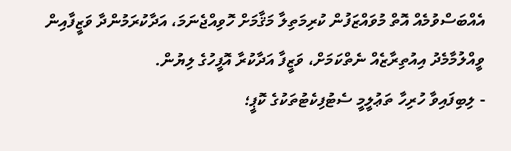އެއްބަސްވުމެއް އޮތް މުވައްޒަފުން ކުރިމަތިލާ މަޤާމަށް ހޮވިއްޖެނަމަ، އަދާކުރަމުންދާ ވަޒީފާއިން ވީއްލުމާމެދު އިއުތިރާޒެއް ނެތްކަމަށް، ވަޒީފާ އަދާކުރާ އޮފީހުގެ ލިޔުން.
- ލިބިފައިވާ ހުރިހާ ތަޢުލީމީ ސެޓުފިކެޓުތަކުގެ ކޮޕީ؛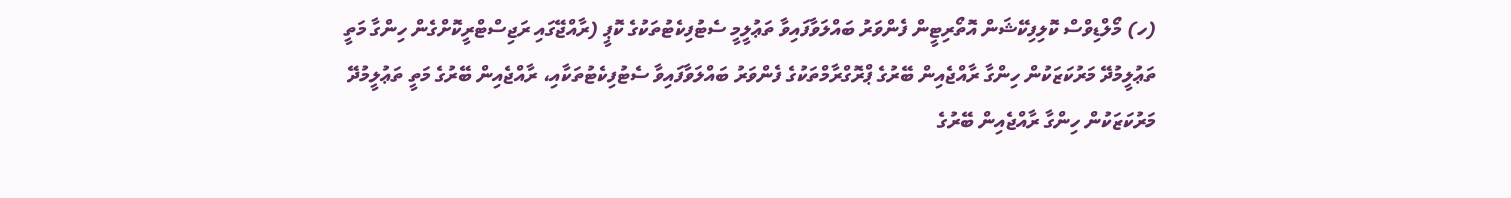(ހ) މޯލްޑިވްސް ކޮލިފިކޭޝަން އޮތޯރިޓީން ފެންވަރު ބައްލަވާފައިވާ ތަޢުލީމީ ސެޓުފިކެޓުތަކުގެ ކޮޕީ (ރާއްޖޭގައި ރަޖިސްޓްރީކޮށްގެން ހިންގާ މަތީ ތަޢުލީމުދޭ މަރުކަޒަކުން ހިންގާ ރާއްޖެއިން ބޭރުގެ ޕްރޮގްރާމްތަކުގެ ފެންވަރު ބައްލަވާފައިވާ ސެޓުފިކެޓުތަކާއި، ރާއްޖެއިން ބޭރުގެ މަތީ ތަޢުލީމުދޭ މަރުކަޒަކުން ހިންގާ ރާއްޖެއިން ބޭރުގެ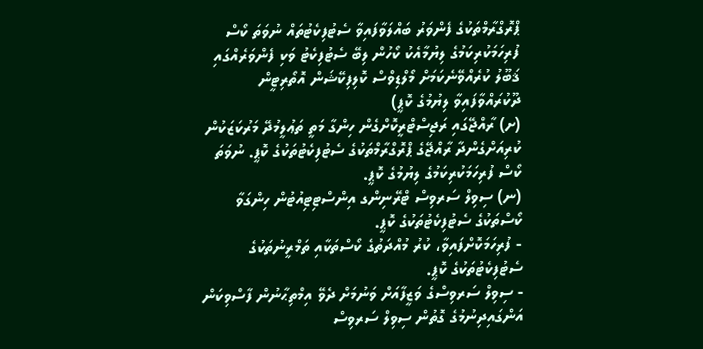ޕްރޮގްރާމްތަކުގެ ފެންވަރު ބައްލަވާފައިވާ ސެޓުފިކެޓުތައް ނުވަތަ ކޯސް ފުރިހަމަކުރިކަމުގެ ލިޔުމާއެކު ކޯހުން ލިބޭ ސެޓުފިކެޓު ވަކި ފެންވަރެއްގައި ޤަބޫލު ކުރެއްވޭނެކަމަށް މޯލްޑިވްސް ކޮލިފިކޭޝަން އޮތޯރިޓީން ދޫކުރައްވާފައިވާ ލިޔުމުގެ ކޮޕީ)
(ށ) ރާއްޖޭގައި ރަޖިސްޓްރީކޮށްގެން ހިންގާ މަތީ ތަޢުލީމުދޭ މަރުކަޒަކުން ކުރިއަށްގެންދާ ރާއްޖޭގެ ޕްރޮގްރާމްތަކުގެ ސެޓުފިކެޓުތަކުގެ ކޮޕީ. ނުވަތަ ކޯސް ފުރިހަމަކުރިކަމުގެ ލިޔުމުގެ ކޮޕީ.
(ނ) ސިވިލް ސަރވިސް ޓްރޭނިންގ އިންސްޓިޓިއުޓުން ހިންގަވާ ކޯސްތަކުގެ ސެޓުފިކެޓުތަކުގެ ކޮޕީ.
- ފުރިހަމަކޮށްފައިވާ، ކުރު މުއްދަތުގެ ކޯސްތަކާއި ތަމްރީނުތަކުގެ ސެޓުފިކެޓުތަކުގެ ކޮޕީ.
- ސިވިލް ސަރވިސްގެ ވަޒީފާއަށް ވަނުމަށް ދެވޭ އިމްތިޙާނުން ފާސްވިކަން އަންގައިދިނުމުގެ ގޮތުން ސިވިލް ސަރވިސް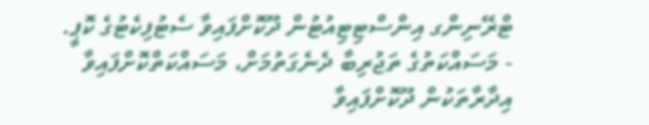ޓްރޭނިންގ އިންސްޓިޓިއުޓުން ދޫކޮށްފައިވާ ސެޓުފިކެޓުގެ ކޮޕީ.
- މަސައްކަތުގެ ތަޖުރިބާ ދެނެގަތުމަށް، މަސައްކަތްކޮށްފައިވާ އިދާރާތަކުން ދޫކޮށްފައިވާ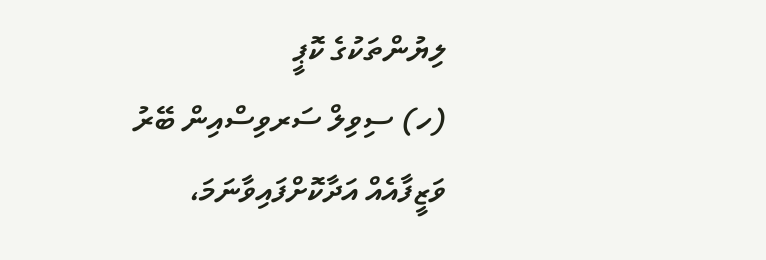ލިޔުންތަކުގެ ކޮޕީ
(ހ) ސިވިލް ސަރވިސްއިން ބޭރު ވަޒީފާއެއް އަދާކޮށްފައިވާނަމަ،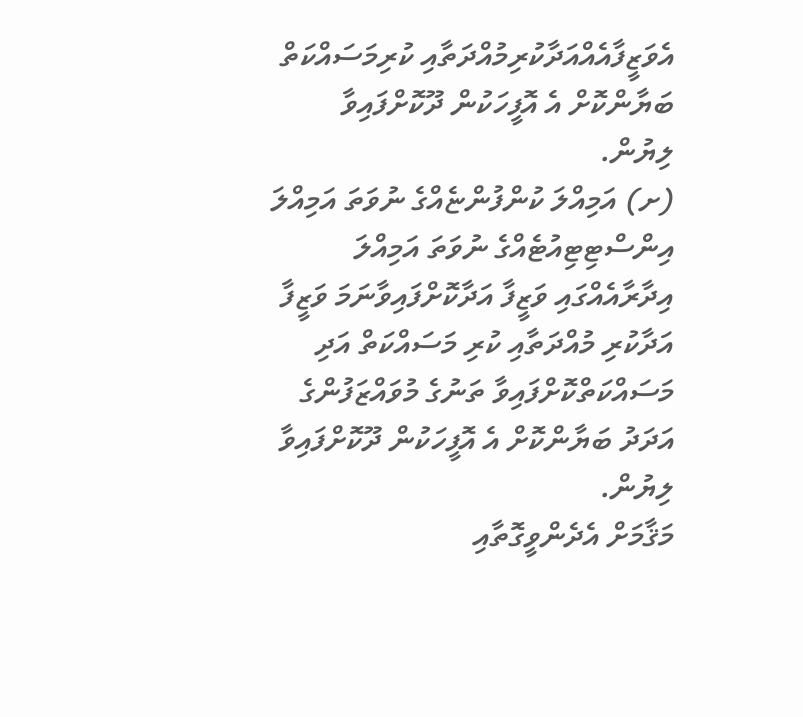އެވަޒީފާއެއްއަދާކުރިމުއްދަތާއި ކުރިމަސައްކަތް ބަޔާންކޮށް އެ އޮފީހަކުން ދޫކޮށްފައިވާ ލިޔުން.
(ށ) އަމިއްލަ ކުންފުންޏެއްގެ ނުވަތަ އަމިއްލަ އިންސްޓިޓިއުޓެއްގެ ނުވަތަ އަމިއްލަ އިދާރާއެއްގައި ވަޒީފާ އަދާކޮށްފައިވާނަމަ ވަޒީފާ އަދާކުރި މުއްދަތާއި ކުރި މަސައްކަތް އަދި މަސައްކަތްކޮށްފައިވާ ތަނުގެ މުވައްޒަފުންގެ އަދަދު ބަޔާންކޮށް އެ އޮފީހަކުން ދޫކޮށްފައިވާ ލިޔުން.
މަޤާމަށް އެދެންވީގޮތާއި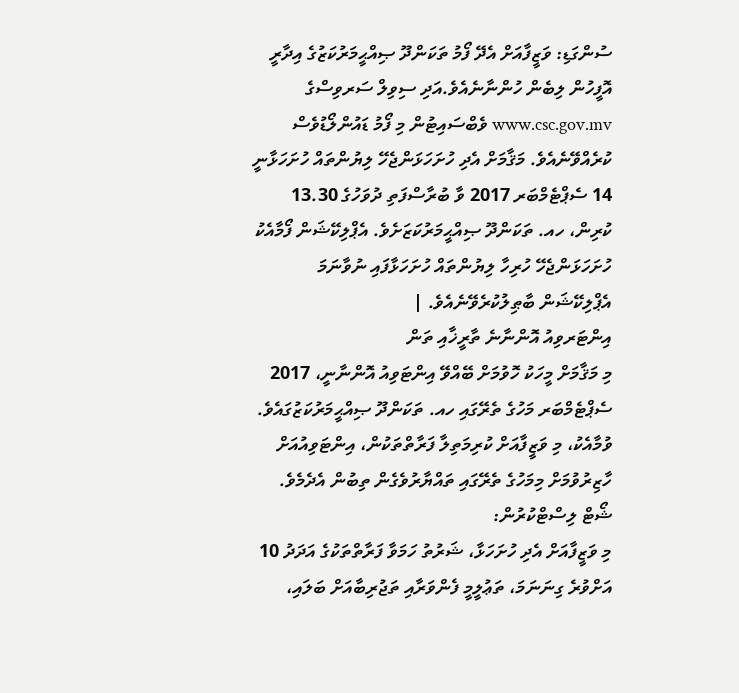ސުންގަޑި: ވަޒީފާއަށް އެދޭ ފޯމު ތަކަންދޫ ޞިއްޙީމަރުކަޒުގެ އިދާރީ އޮފީހުން ލިބެން ހުންނާނެއެވެ.އަދި ސިވިލް ސަރވިސްގެ www.csc.gov.mv ވެބްސައިޓުން މި ފޯމު ޑައުންލޯޑުވެސް ކުރެއްވޭނެއެވެ. މަޤާމަށް އެދި ހުށަހަޅަންޖެހޭ ލިޔުންތައް ހުށަހަޅާނީ 14 ސެޕްޓެމްބަރ 2017 ވާ ބުރާސްފަތި ދުވަހުގެ 13.30 ކުރިން، ހއ. ތަކަންދޫ ޞިއްޙީމަރުކަޒަށެވެ. އެޕްލިކޭޝަން ފޯމާއެކު ހުށަހަޅަންޖެހޭ ހުރިހާ ލިޔުންތައް ހުށަހަޅާފައި ނުވާނަމަ އެޕްލިކޭޝަން ބާޠިލުކުރެވޭނެއެވެ. |
އިންޓަރވިއު އޮންނާނެ ތާރީޚާއި ތަން
މި މަޤާމަށް މީހަކު ހޮވުމަށް ބޭއްވޭ އިންޓަވިއު އޮންނާނީ، 2017 ސެޕްޓެމްބަރ މަހުގެ ތެރޭގައި ހއ. ތަކަންދޫ ޞިއްޙީމަރުކަޒުގައެވެ. ވުމާއެކު، މި ވަޒީފާއަށް ކުރިމަތިލާ ފަރާތްތަކުން، އިންޓަވިއުއަށް ހާޒިރުވުމަށް މިމަހުގެ ތެރޭގައި ތައްޔާރުވެގެން ތިބުން އެދެމެވެ.
ޝޯޓް ލިސްޓްކުރުން:
މި ވަޒީފާއަށް އެދި ހުށަހަޅާ، ޝަރުތު ހަމަވާ ފަރާތްތަކުގެ އަދަދު 10 އަށްވުރެ ގިނަނަމަ، ތަޢުލީމީ ފެންވަރާއި ތަޖުރިބާއަށް ބަލައި،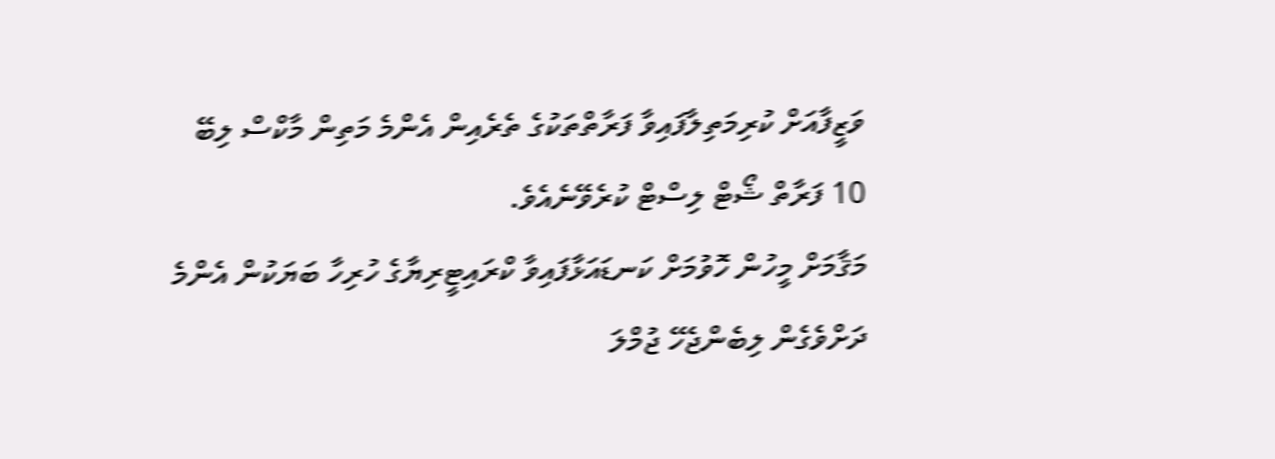ވަޒީފާއަށް ކުރިމަތިލާފައިވާ ފަރާތްތަކުގެ ތެރެއިން އެންމެ މަތިން މާކްސް ލިބޭ 10 ފަރާތް ޝޯޓް ލިސްޓް ކުރެވޭނެއެވެ.
މަޤާމަށް މީހުން ހޮވުމަށް ކަނޑައަޅާފައިވާ ކްރައިޓީރިޔާގެ ހުރިހާ ބަޔަކުން އެންމެ ދަށްވެގެން ލިބެންޖެހޭ ޖުމްލަ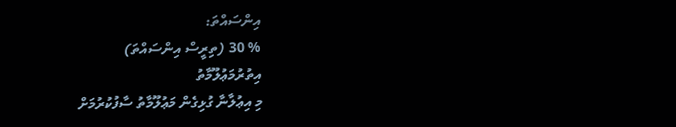އިންސައްތަ:
% 30 (ތިރީސް އިންސައްތަ)
އިތުރުމަޢުލޫމާތު
މި އިޢުލާނާ ގުޅިގެން މަޢުލޫމާތު ސާފުކުރުމަށް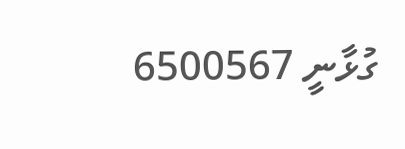ގުޅާނީ 6500567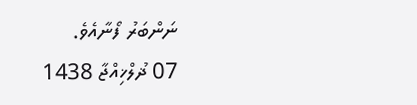ނަންބަރު ފޯނާއެވެ.
07 ޛުލްޚިއްޖާ 1438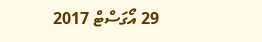29 އޯގަސްޓް 2017